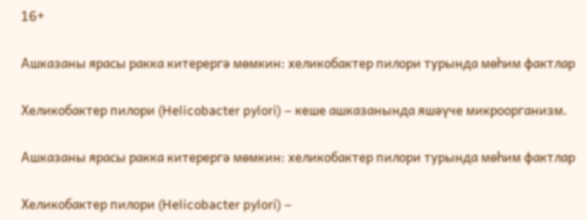16+

Ашказаны ярасы ракка китерергә мөмкин: хеликобактер пилори турында мөһим фактлар

Хеликобактер пилори (Helicobacter pylori) – кеше ашказанында яшәүче микроорганизм.

Ашказаны ярасы ракка китерергә мөмкин: хеликобактер пилори турында мөһим фактлар

Хеликобактер пилори (Helicobacter pylori) –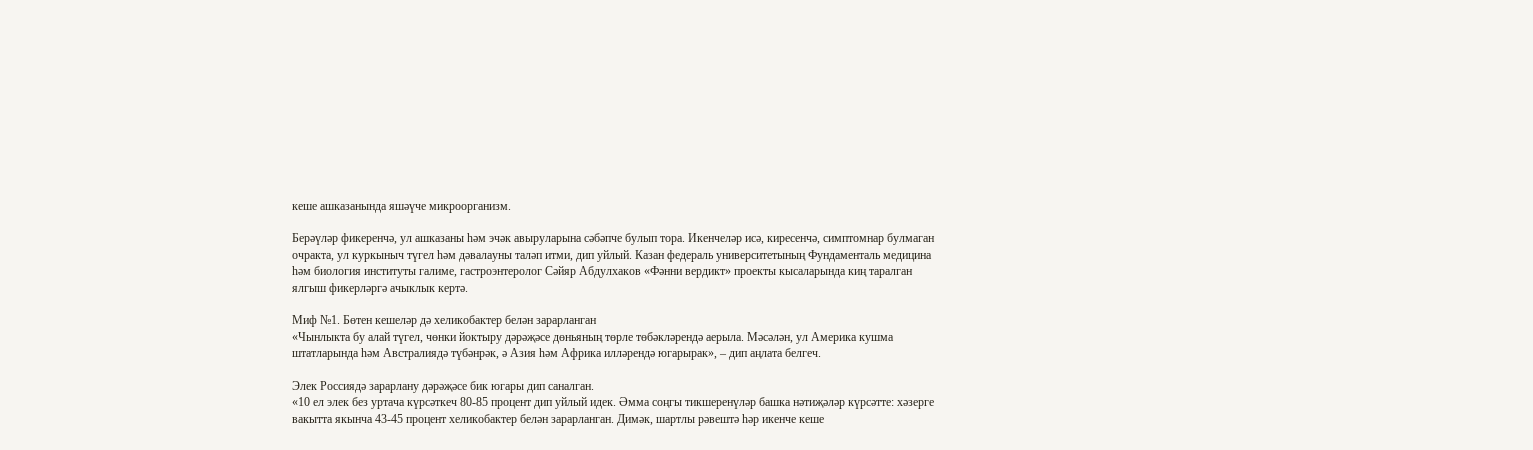кеше ашказанында яшәүче микроорганизм.

Берәүләр фикеренчә, ул ашказаны һәм эчәк авыруларына сәбәпче булып тора. Икенчеләр исә, киресенчә, симптомнар булмаган очракта, ул куркыныч түгел һәм дәвалауны таләп итми, дип уйлый. Казан федераль университетының Фундаменталь медицина һәм биология институты галиме, гастроэнтеролог Сәйяр Абдулхаков «Фәнни вердикт» проекты кысаларында киң таралган ялгыш фикерләргә ачыклык кертә.

Миф №1. Бөтен кешеләр дә хеликобактер белән зарарланган
«Чынлыкта бу алай түгел, чөнки йоктыру дәрәҗәсе дөньяның төрле төбәкләрендә аерыла. Мәсәлән, ул Америка кушма штатларында һәм Австралиядә түбәнрәк, ә Азия һәм Африка илләрендә югарырак», – дип аңлата белгеч.

Элек Россиядә зарарлану дәрәҗәсе бик югары дип саналган.
«10 ел элек без уртача күрсәткеч 80-85 процент дип уйлый идек. Әмма соңгы тикшеренүләр башка нәтиҗәләр күрсәтте: хәзерге вакытта якынча 43-45 процент хеликобактер белән зарарланган. Димәк, шартлы рәвештә һәр икенче кеше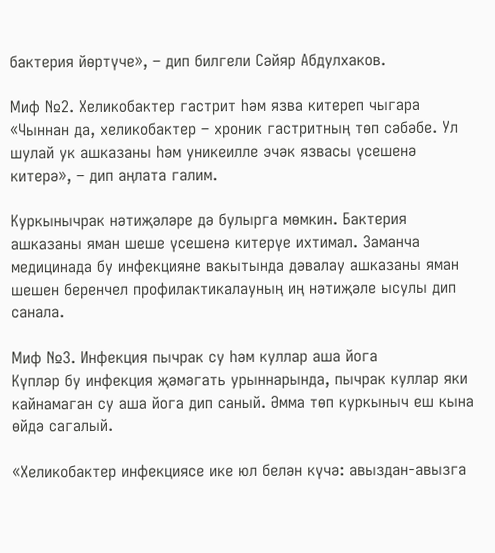бактерия йөртүче», – дип билгели Сәйяр Абдулхаков.

Миф №2. Хеликобактер гастрит һәм язва китереп чыгара
«Чыннан да, хеликобактер – хроник гастритның төп сәбәбе. Ул шулай ук ашказаны һәм уникеилле эчәк язвасы үсешенә китерә», – дип аңлата галим.

Куркынычрак нәтиҗәләре дә булырга мөмкин. Бактерия ашказаны яман шеше үсешенә китерүе ихтимал. Заманча медицинада бу инфекцияне вакытында дәвалау ашказаны яман шешен беренчел профилактикалауның иң нәтиҗәле ысулы дип санала.

Миф №3. Инфекция пычрак су һәм куллар аша йога
Күпләр бу инфекция җәмәгать урыннарында, пычрак куллар яки кайнамаган су аша йога дип саный. Әмма төп куркыныч еш кына өйдә сагалый.

«Хеликобактер инфекциясе ике юл белән күчә: авыздан-авызга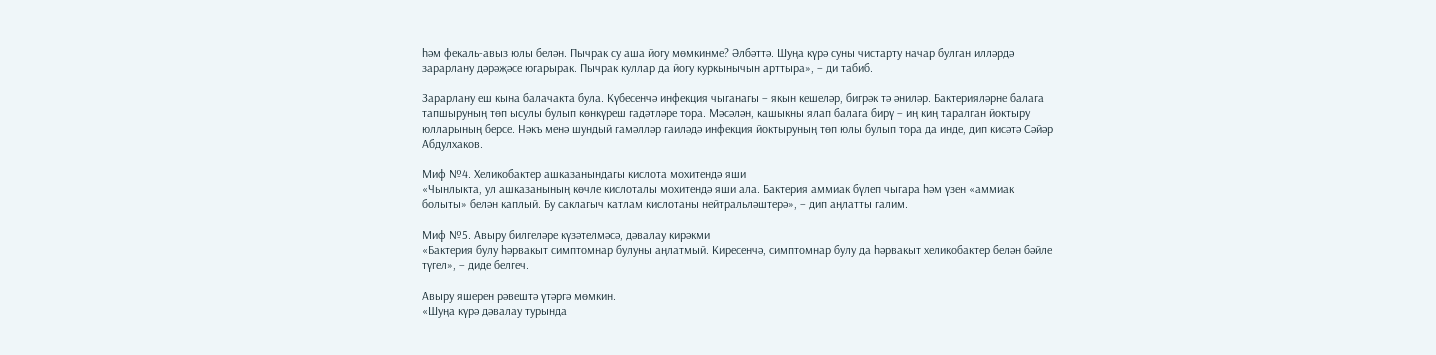һәм фекаль-авыз юлы белән. Пычрак су аша йогу мөмкинме? Әлбәттә. Шуңа күрә суны чистарту начар булган илләрдә зарарлану дәрәҗәсе югарырак. Пычрак куллар да йогу куркынычын арттыра», – ди табиб.

Зарарлану еш кына балачакта була. Күбесенчә инфекция чыганагы – якын кешеләр, бигрәк тә әниләр. Бактерияләрне балага тапшыруның төп ысулы булып көнкүреш гадәтләре тора. Мәсәлән, кашыкны ялап балага бирү – иң киң таралган йоктыру юлларының берсе. Нәкъ менә шундый гамәлләр гаиләдә инфекция йоктыруның төп юлы булып тора да инде, дип кисәтә Сәйәр Абдулхаков.

Миф №4. Хеликобактер ашказанындагы кислота мохитендә яши
«Чынлыкта, ул ашказанының көчле кислоталы мохитендә яши ала. Бактерия аммиак бүлеп чыгара һәм үзен «аммиак болыты» белән каплый. Бу саклагыч катлам кислотаны нейтральләштерә», – дип аңлатты галим.

Миф №5. Авыру билгеләре күзәтелмәсә, дәвалау кирәкми
«Бактерия булу һәрвакыт симптомнар булуны аңлатмый. Киресенчә, симптомнар булу да һәрвакыт хеликобактер белән бәйле түгел», – диде белгеч.

Авыру яшерен рәвештә үтәргә мөмкин.
«Шуңа күрә дәвалау турында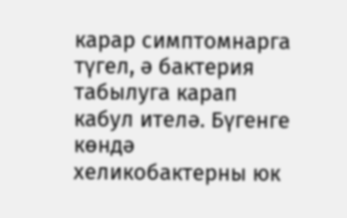карар симптомнарга түгел, ә бактерия табылуга карап кабул ителә. Бүгенге көндә хеликобактерны юк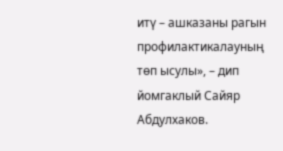итү – ашказаны рагын профилактикалауның төп ысулы», – дип йомгаклый Сайяр Абдулхаков.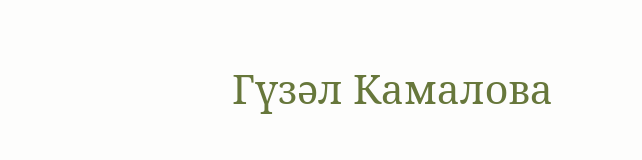Гүзәл Камалова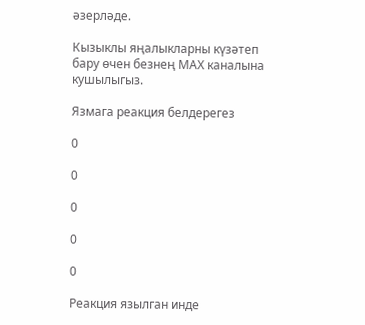әзерләде.

Кызыклы яңалыкларны күзәтеп бару өчен безнең МАХ каналына кушылыгыз.

Язмага реакция белдерегез

0

0

0

0

0

Реакция язылган инде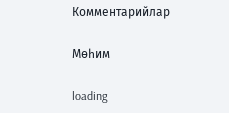Комментарийлар

Мөһим

loading